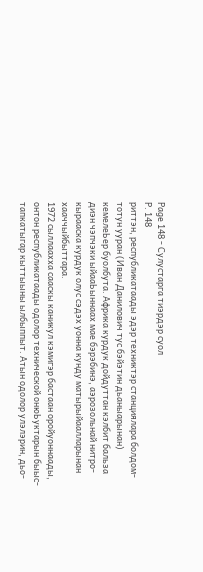Page 148 - Сулустарга тиэрдэр суол
P. 148
риттэн, республикатаады эдэр техниктэр станциялара болдом-
тотун ууран (Иван Данилович тус бэйэтин дьаныарынан)
кемелеЬер буолбута. Африка курдук дойдуттан кэлбит бальза
диэн чэпчэки ыйааЬыннаах мае бэрэбинэ, аэрозольнай нитро-
кырааска курдук олус сэдэх уонна кунду матырыйаалларынан
хааччыйбыттара.
1972 сыллаахха сааскы каникул кэмигэр бастаан оройуоннаады,
онтон республикатаады одолор технической онюЬуктарын быыс-
тапкатыгар кыттыыны ылбыппыт. Атын одолор улэлэрин, дьо-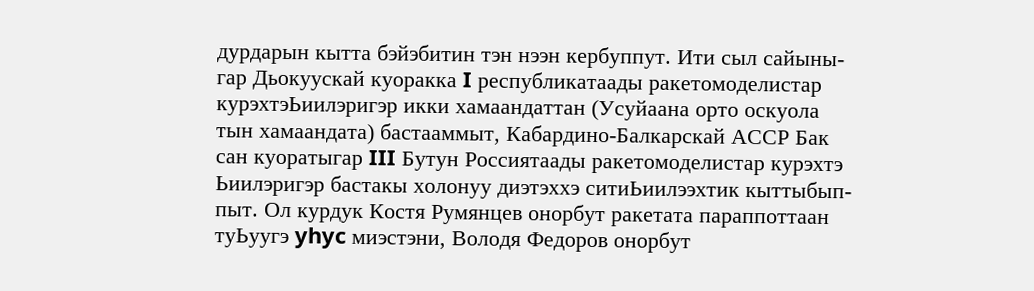дурдарын кытта бэйэбитин тэн нээн кербуппут. Ити сыл сайыны-
гар Дьокуускай куоракка I республикатаады ракетомоделистар
курэхтэЬиилэригэр икки хамаандаттан (Усуйаана орто оскуола
тын хамаандата) бастааммыт, Кабардино-Балкарскай АССР Бак
сан куоратыгар III Бутун Россиятаады ракетомоделистар курэхтэ
Ьиилэригэр бастакы холонуу диэтэххэ ситиЬиилээхтик кыттыбып-
пыт. Ол курдук Костя Румянцев онорбут ракетата параппоттаан
туЬуугэ yhyc миэстэни, Володя Федоров онорбут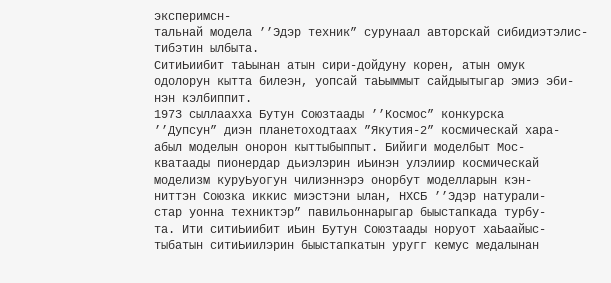эксперимсн-
тальнай модела ’’Эдэр техник” сурунаал авторскай сибидиэтэлис-
тибэтин ылбыта.
СитиЬиибит таЬынан атын сири-дойдуну корен, атын омук
одолорун кытта билеэн, уопсай таЬыммыт сайдыытыгар эмиэ эби-
нэн кэлбиппит.
1973 сыллаахха Бутун Союзтаады ’’Космос” конкурска
’’Дупсун” диэн планетоходтаах ”Якутия-2” космическай хара-
абыл моделын онорон кыттыбыппыт. Бийиги моделбыт Мос-
кватаады пионердар дьиэлэрин иЬинэн улэлиир космическай
моделизм куруЬуогун чилиэннэрэ онорбут моделларын кэн-
ниттэн Союзка иккис миэстэни ылан, НХСБ ’’Эдэр натурали-
стар уонна техниктэр” павильоннарыгар быыстапкада турбу-
та. Ити ситиЬиибит иЬин Бутун Союзтаады норуот хаЬаайыс-
тыбатын ситиЬиилэрин быыстапкатын уругг кемус медалынан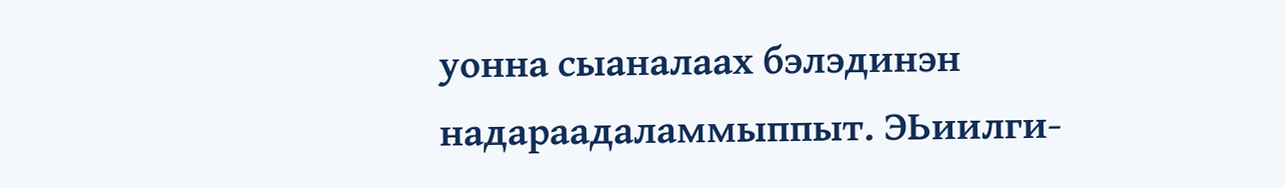уонна сыаналаах бэлэдинэн надараадаламмыппыт. ЭЬиилги-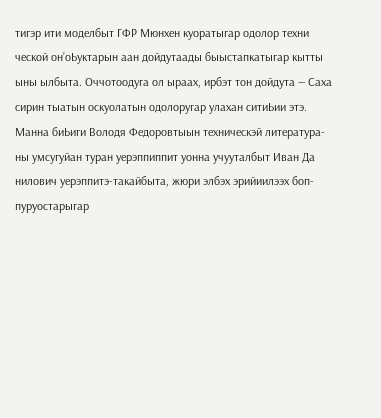тигэр ити моделбыт ГФР Мюнхен куоратыгар одолор техни
ческой он’оЬуктарын аан дойдутаады быыстапкатыгар кытты
ыны ылбыта. Оччотоодуга ол ыраах, ирбэт тон дойдута — Саха
сирин тыатын оскуолатын одолоругар улахан ситиЬии этэ.
Манна биЬиги Володя Федоровтыын техническэй литература-
ны умсугуйан туран уерэппиппит уонна учууталбыт Иван Да
нилович уерэппитэ-такайбыта, жюри элбэх эрийиилээх боп-
пуруостарыгар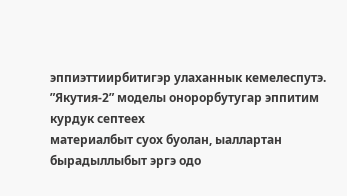эппиэттиирбитигэр улаханнык кемелеспутэ.
”Якутия-2” моделы онорорбутугар эппитим курдук септеех
материалбыт суох буолан, ыаллартан бырадыллыбыт эргэ одо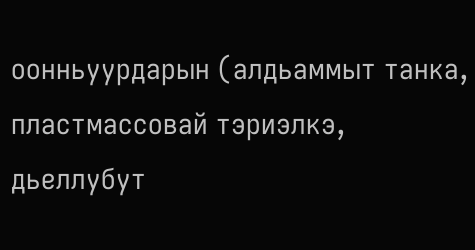оонньуурдарын (алдьаммыт танка, пластмассовай тэриэлкэ,
дьеллубут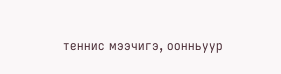теннис мээчигэ, оонньуур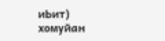иЬит) хомуйан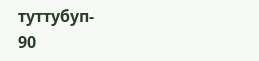туттубуп-
90